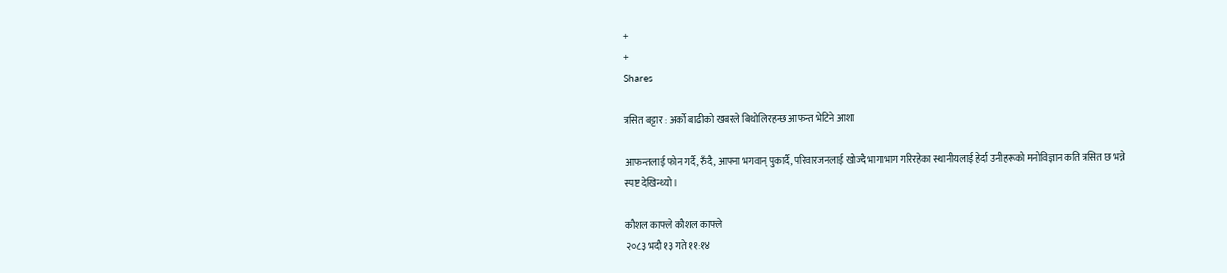+
+
Shares

त्रसित बट्टार : अर्को बाढीको खबरले बिथोलिरहन्छ आफन्त भेटिने आशा

आफन्तलाई फोन गर्दै, रुँदै, आफ्ना भगवान् पुकार्दै, परिवारजनलाई खोज्दै भागाभाग गरिरहेका स्थानीयलाई हेर्दा उनीहरूको मनोविज्ञान कति त्रसित छ भन्ने स्पष्ट देखिन्थ्यो।

कौशल काफ्ले कौशल काफ्ले
२०८३ भदौ १३ गते ११:१४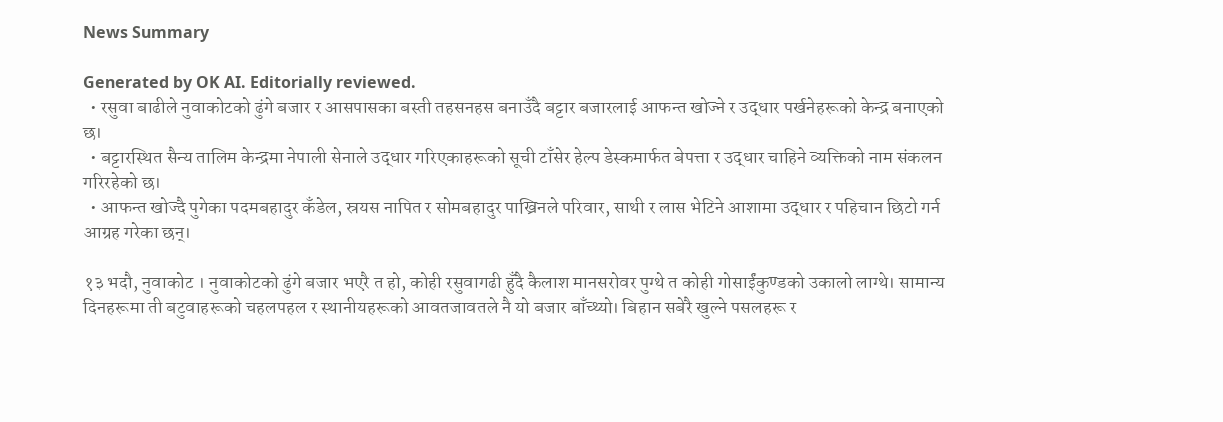News Summary

Generated by OK AI. Editorially reviewed.
  • रसुवा बाढीले नुवाकोटको ढुंगे बजार र आसपासका बस्ती तहसनहस बनाउँदै बट्टार बजारलाई आफन्त खोज्ने र उद्धार पर्खनेहरूको केन्द्र बनाएको छ।
  • बट्टारस्थित सैन्य तालिम केन्द्रमा नेपाली सेनाले उद्धार गरिएकाहरूको सूची टाँसेर हेल्प डेस्कमार्फत बेपत्ता र उद्धार चाहिने व्यक्तिको नाम संकलन गरिरहेको छ।
  • आफन्त खोज्दै पुगेका पदमबहादुर कँडेल, स्रयस नापित र सोमबहादुर पाख्रिनले परिवार, साथी र लास भेटिने आशामा उद्धार र पहिचान छिटो गर्न आग्रह गरेका छन्।

१३ भदौ, नुवाकोट । नुवाकोटको ढुंगे बजार भएरै त हो, कोही रसुवागढी हुँदै कैलाश मानसरोवर पुग्थे त कोही गोसाईंकुण्डको उकालो लाग्थे। सामान्य दिनहरूमा ती बटुवाहरूको चहलपहल र स्थानीयहरूको आवतजावतले नै यो बजार बाँच्थ्यो। बिहान सबेरै खुल्ने पसलहरू र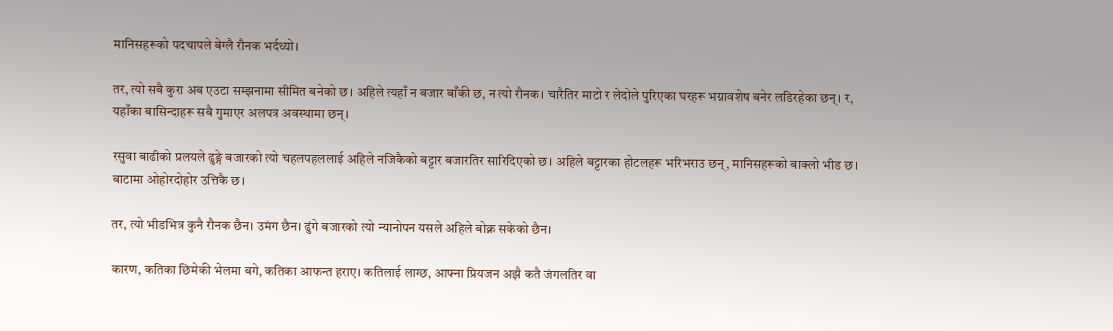मानिसहरूको पदचापले बेग्लै रौनक भर्दथ्यो।

तर, त्यो सबै कुरा अब एउटा सम्झनामा सीमित बनेको छ। अहिले त्यहाँ न बजार बाँकी छ, न त्यो रौनक। चारैतिर माटो र लेदोले पुरिएका घरहरू भग्नावशेष बनेर लडिरहेका छन्। र, यहाँका बासिन्दाहरू सबै गुमाएर अलपत्र अवस्थामा छन्।

रसुवा बाढीको प्रलयले ढुङ्गे बजारको त्यो चहलपहललाई अहिले नजिकैको बट्टार बजारतिर सारिदिएको छ। अहिले बट्टारका होटलहरू भरिभराउ छन्, मानिसहरूको बाक्लो भीड छ। बाटामा ओहोरदोहोर उत्तिकै छ।

तर, त्यो भीडभित्र कुनै रौनक छैन। उमंग छैन। ढुंगे बजारको त्यो न्यानोपन यसले अहिले बोक्न सकेको छैन।

कारण, कतिका छिमेकी भेलमा बगे, कतिका आफन्त हराए। कतिलाई लाग्छ, आफ्ना प्रियजन अझै कतै जंगलतिर वा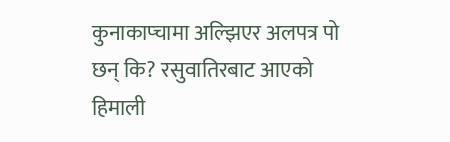कुनाकाप्चामा अल्झिएर अलपत्र पो छन् कि? रसुवातिरबाट आएको हिमाली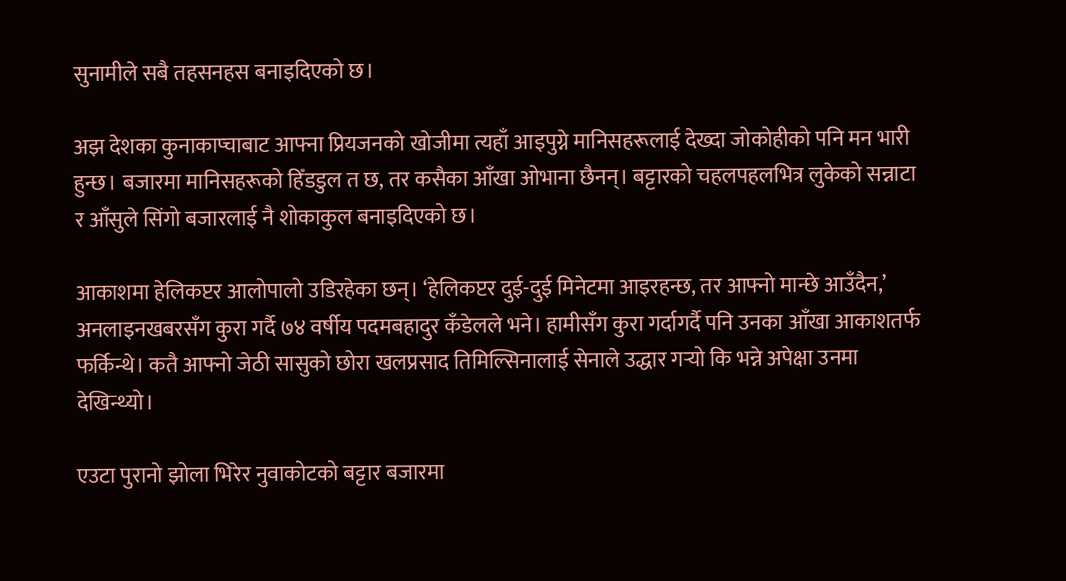सुनामीले सबै तहसनहस बनाइदिएको छ।

अझ देशका कुनाकाप्चाबाट आफ्ना प्रियजनको खोजीमा त्यहाँ आइपुग्ने मानिसहरूलाई देख्दा जोकोहीको पनि मन भारी हुन्छ। बजारमा मानिसहरूको हिँडडुल त छ, तर कसैका आँखा ओभाना छैनन्। बट्टारको चहलपहलभित्र लुकेको सन्नाटा र आँसुले सिंगो बजारलाई नै शोकाकुल बनाइदिएको छ।

आकाशमा हेलिकप्टर आलोपालो उडिरहेका छन्। ‘हेलिकप्टर दुई-दुई मिनेटमा आइरहन्छ, तर आफ्नो मान्छे आउँदैन,’ अनलाइनखबरसँग कुरा गर्दै ७४ वर्षीय पदमबहादुर कँडेलले भने। हामीसँग कुरा गर्दागर्दै पनि उनका आँखा आकाशतर्फ फर्किन्थे। कतै आफ्नो जेठी सासुको छोरा खलप्रसाद तिमिल्सिनालाई सेनाले उद्धार गर्‍यो कि भन्ने अपेक्षा उनमा देखिन्थ्यो।

एउटा पुरानो झोला भिरेर नुवाकोटको बट्टार बजारमा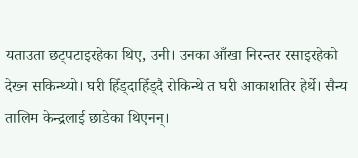यताउता छट्पटाइरहेका थिए, उनी। उनका आँखा निरन्तर रसाइरहेको देख्न सकिन्थ्यो। घरी हिँड्दाहिँड्दै रोकिन्थे त घरी आकाशतिर हेर्थे। सैन्य तालिम केन्द्रलाई छाडेका थिएनन्।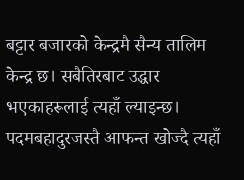बट्टार बजारको केन्द्रमै सैन्य तालिम केन्द्र छ। सबैतिरबाट उद्धार भएकाहरूलाई त्यहाँ ल्याइन्छ। पदमबहादुरजस्तै आफन्त खोज्दै त्यहाँ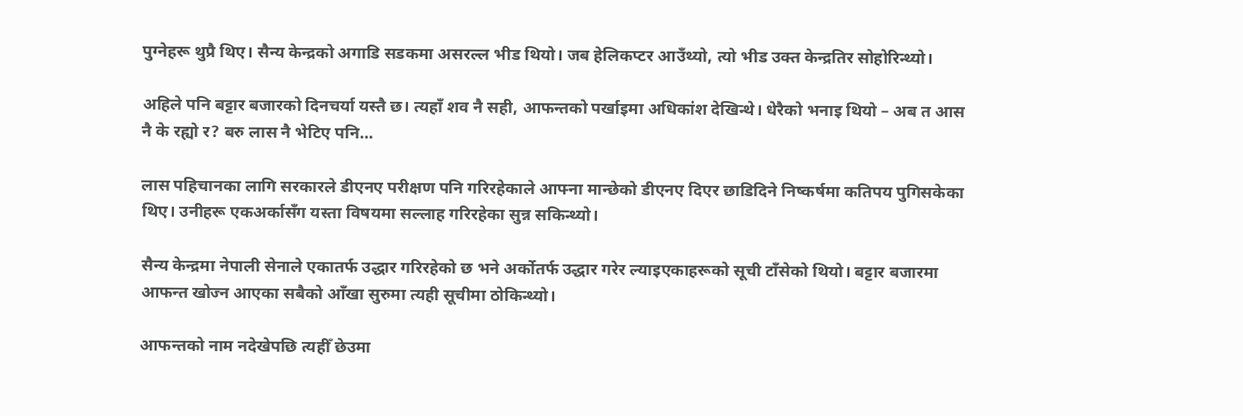पुग्नेहरू थुप्रै थिए। सैन्य केन्द्रको अगाडि सडकमा असरल्ल भीड थियो। जब हेलिकप्टर आउँथ्यो, त्यो भीड उक्त केन्द्रतिर सोहोरिन्थ्यो।

अहिले पनि बट्टार बजारको दिनचर्या यस्तै छ। त्यहाँ शव नै सही, आफन्तको पर्खाइमा अधिकांश देखिन्थे। धेरैको भनाइ थियो – अब त आस नै के रह्यो र? बरु लास नै भेटिए पनि…

लास पहिचानका लागि सरकारले डीएनए परीक्षण पनि गरिरहेकाले आफ्ना मान्छेको डीएनए दिएर छाडिदिने निष्कर्षमा कतिपय पुगिसकेका थिए। उनीहरू एकअर्कासँग यस्ता विषयमा सल्लाह गरिरहेका सुन्न सकिन्थ्यो।

सैन्य केन्द्रमा नेपाली सेनाले एकातर्फ उद्धार गरिरहेको छ भने अर्कोतर्फ उद्धार गरेर ल्याइएकाहरूको सूची टाँसेको थियो। बट्टार बजारमा आफन्त खोज्न आएका सबैको आँखा सुरुमा त्यही सूचीमा ठोकिन्थ्यो।

आफन्तको नाम नदेखेपछि त्यहीँ छेउमा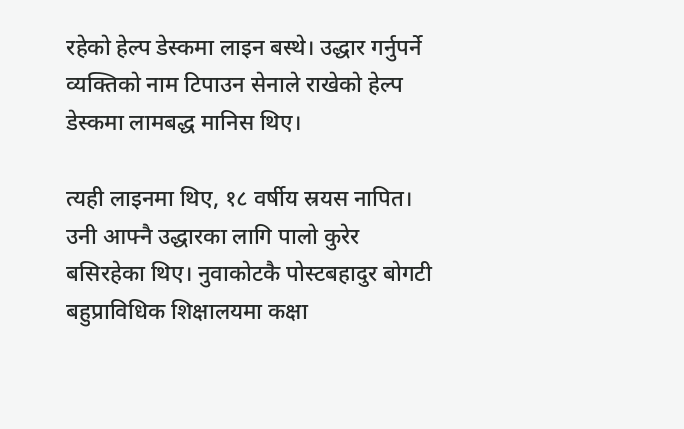रहेको हेल्प डेस्कमा लाइन बस्थे। उद्धार गर्नुपर्ने व्यक्तिको नाम टिपाउन सेनाले राखेको हेल्प डेस्कमा लामबद्ध मानिस थिए।

त्यही लाइनमा थिए, १८ वर्षीय स्रयस नापित। उनी आफ्नै उद्धारका लागि पालो कुरेर बसिरहेका थिए। नुवाकोटकै पोस्टबहादुर बोगटी बहुप्राविधिक शिक्षालयमा कक्षा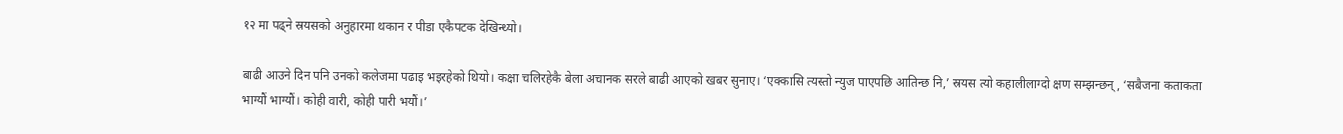१२ मा पढ्ने स्रयसको अनुहारमा थकान र पीडा एकैपटक देखिन्थ्यो।

बाढी आउने दिन पनि उनको कलेजमा पढाइ भइरहेको थियो। कक्षा चलिरहेकै बेला अचानक सरले बाढी आएको खबर सुनाए। ‘एक्कासि त्यस्तो न्युज पाएपछि आतिन्छ नि,’ स्रयस त्यो कहालीलाग्दो क्षण सम्झन्छन्, ‘सबैजना कताकता भाग्यौं भाग्यौं। कोही वारी, कोही पारी भयौं।’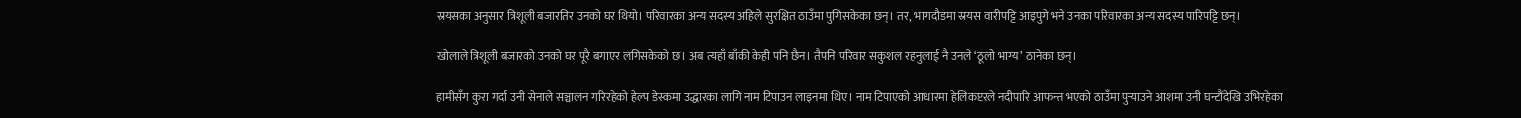स्रयसका अनुसार त्रिशूली बजारतिर उनको घर थियो। परिवारका अन्य सदस्य अहिले सुरक्षित ठाउँमा पुगिसकेका छन्। तर, भागदौडमा स्रयस वारीपट्टि आइपुगे भने उनका परिवारका अन्य सदस्य पारिपट्टि छन्।

खोलाले त्रिशूली बजारको उनको घर पूरै बगाएर लगिसकेको छ। अब त्यहाँ बाँकी केही पनि छैन। तैपनि परिवार सकुशल रहनुलाई नै उनले ‘ठूलो भाग्य’ ठानेका छन्।

हामीसँग कुरा गर्दा उनी सेनाले सञ्चालन गरिरहेको हेल्प डेस्कमा उद्धारका लागि नाम टिपाउन लाइनमा थिए। नाम टिपाएको आधारमा हेलिकप्टरले नदीपारि आफन्त भएको ठाउँमा पुर्‍याउने आशमा उनी घन्टौंदेखि उभिरहेका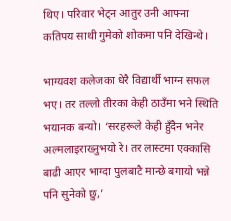थिए। परिवार भेट्न आतुर उनी आफ्ना कतिपय साथी गुमेको शोकमा पनि देखिन्थे।

भाग्यवश कलेजका धेरै विद्यार्थी भाग्न सफल भए। तर तल्लो तीरका केही ठाउँमा भने स्थिति भयानक बन्यो। ‘सरहरूले केही हुँदैन भनेर अल्मलाइराख्नुभयो रे। तर लास्टमा एक्कासि बाढी आएर भाग्दा पुलबाटै मान्छे बगायो भन्ने पनि सुनेको छु,’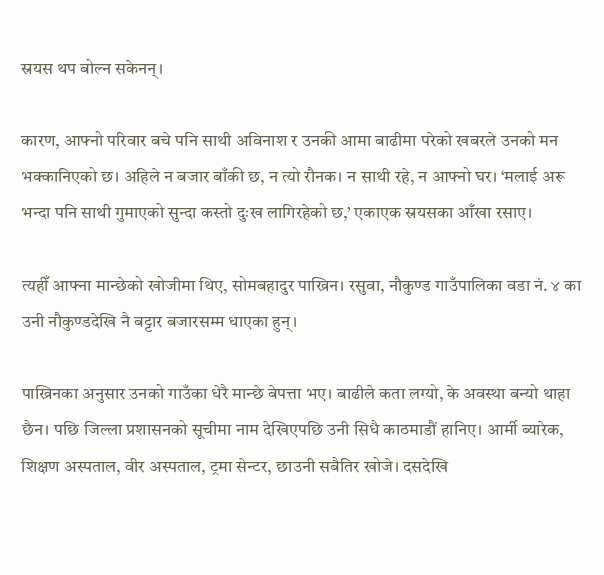स्रयस थप बोल्न सकेनन्।

कारण, आफ्नो परिवार बचे पनि साथी अविनाश र उनकी आमा बाढीमा परेको खबरले उनको मन भक्कानिएको छ। अहिले न बजार बाँकी छ, न त्यो रौनक। न साथी रहे, न आफ्नो घर। ‘मलाई अरू भन्दा पनि साथी गुमाएको सुन्दा कस्तो दुःख लागिरहेको छ,’ एकाएक स्रयसका आँखा रसाए।

त्यहीँ आफ्ना मान्छेको खोजीमा थिए, सोमबहादुर पाख्रिन। रसुवा, नौकुण्ड गाउँपालिका वडा नं. ४ का उनी नौकुण्डदेखि नै बट्टार बजारसम्म धाएका हुन्।

पाख्रिनका अनुसार उनको गाउँका धेरै मान्छे बेपत्ता भए। बाढीले कता लग्यो, के अवस्था बन्यो थाहा छैन। पछि जिल्ला प्रशासनको सूचीमा नाम देखिएपछि उनी सिधै काठमाडौं हानिए। आर्मी ब्यारेक, शिक्षण अस्पताल, वीर अस्पताल, ट्रमा सेन्टर, छाउनी सबैतिर खोजे। दसदेखि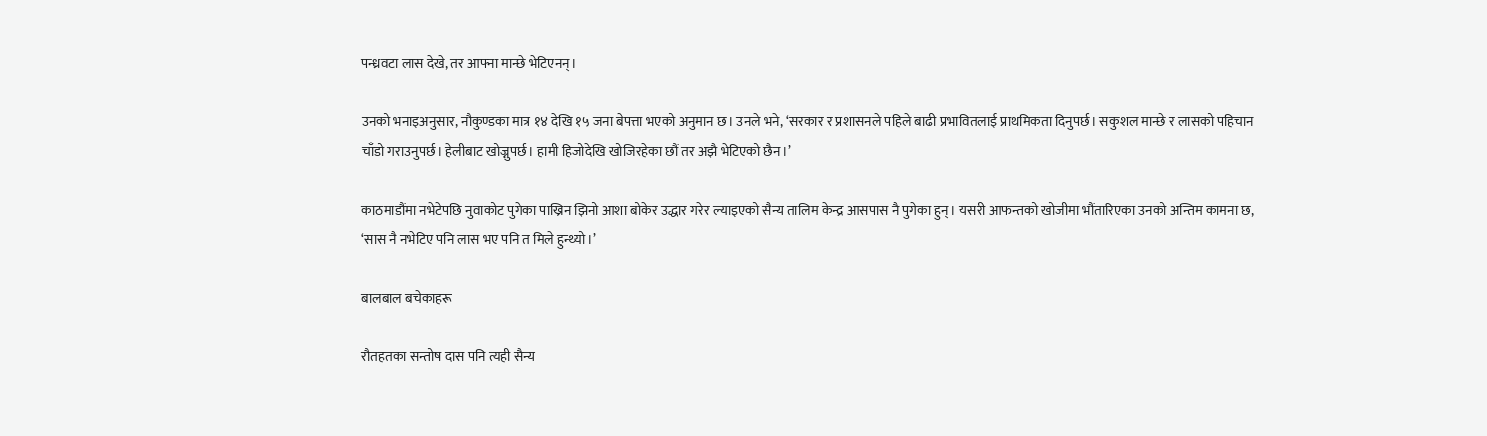पन्ध्रवटा लास देखे, तर आफ्ना मान्छे भेटिएनन्।

उनको भनाइअनुसार, नौकुण्डका मात्र १४ देखि १५ जना बेपत्ता भएको अनुमान छ। उनले भने, ‘सरकार र प्रशासनले पहिले बाढी प्रभावितलाई प्राथमिकता दिनुपर्छ। सकुशल मान्छे र लासको पहिचान चाँडो गराउनुपर्छ। हेलीबाट खोज्नुपर्छ। हामी हिजोदेखि खोजिरहेका छौं तर अझै भेटिएको छैन।’

काठमाडौंमा नभेटेपछि नुवाकोट पुगेका पाख्रिन झिनो आशा बोकेर उद्धार गरेर ल्याइएको सैन्य तालिम केन्द्र आसपास नै पुगेका हुन्। यसरी आफन्तको खोजीमा भौंतारिएका उनको अन्तिम कामना छ, ‘सास नै नभेटिए पनि लास भए पनि त मिले हुन्थ्यो।’

बालबाल बचेकाहरू

रौतहतका सन्तोष दास पनि त्यही सैन्य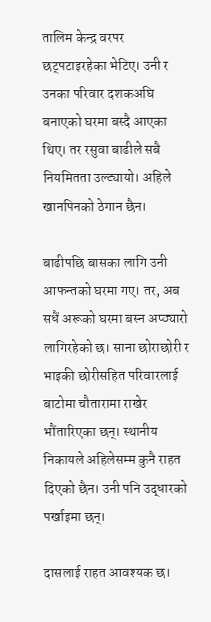तालिम केन्द्र वरपर छट्पटाइरहेका भेटिए। उनी र उनका परिवार दशकअघि बनाएको घरमा बस्दै आएका थिए। तर रसुवा बाढीले सबै नियमितता उल्ट्यायो। अहिले खानपिनको ठेगान छैन।

बाढीपछि बासका लागि उनी आफन्तको घरमा गए। तर, अब सधैं अरूको घरमा बस्न अप्ठ्यारो लागिरहेको छ। साना छोराछोरी र भाइकी छोरीसहित परिवारलाई बाटोमा चौतारामा राखेर भौंतारिएका छन्। स्थानीय निकायले अहिलेसम्म कुनै राहत दिएको छैन। उनी पनि उद्धारको पर्खाइमा छन्।

दासलाई राहत आवश्यक छ।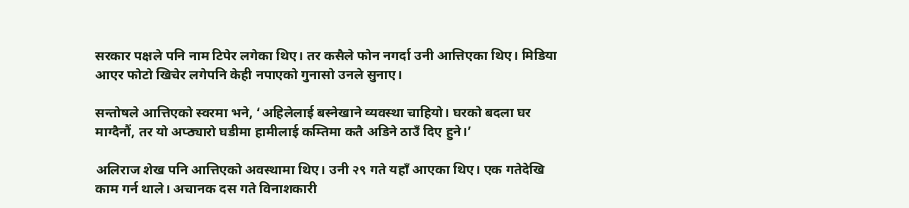सरकार पक्षले पनि नाम टिपेर लगेका थिए। तर कसैले फोन नगर्दा उनी आत्तिएका थिए। मिडिया आएर फोटो खिचेर लगेपनि केही नपाएको गुनासो उनले सुनाए।

सन्तोषले आत्तिएको स्वरमा भने, ‘अहिलेलाई बस्नेखाने व्यवस्था चाहियो। घरको बदला घर माग्दैनौं, तर यो अप्ठ्यारो घडीमा हामीलाई कम्तिमा कतै अडिने ठाउँ दिए हुने।’

अलिराज शेख पनि आत्तिएको अवस्थामा थिए। उनी २९ गते यहाँ आएका थिए। एक गतेदेखि काम गर्न थाले। अचानक दस गते विनाशकारी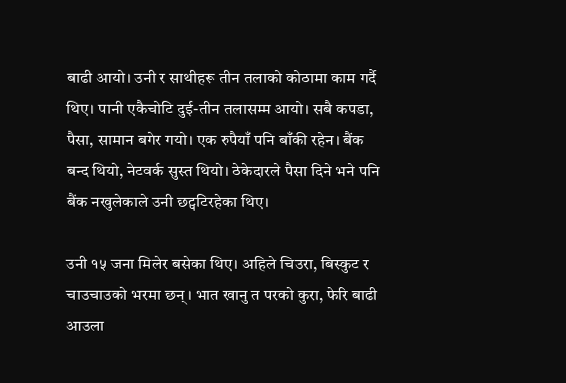बाढी आयो। उनी र साथीहरू तीन तलाको कोठामा काम गर्दै थिए। पानी एकैचोटि दुई-तीन तलासम्म आयो। सबै कपडा, पैसा, सामान बगेर गयो। एक रुपैयाँ पनि बाँकी रहेन। बैंक बन्द थियो, नेटवर्क सुस्त थियो। ठेकेदारले पैसा दिने भने पनि बैंक नखुलेकाले उनी छट्पटिरहेका थिए।

उनी १५ जना मिलेर बसेका थिए। अहिले चिउरा, बिस्कुट र चाउचाउको भरमा छन्। भात खानु त परको कुरा, फेरि बाढी आउला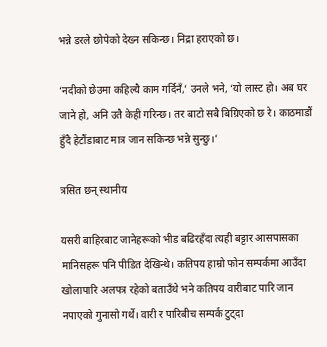भन्ने डरले छोपेको देख्न सकिन्छ। निद्रा हराएको छ।

‘नदीको छेउमा कहिल्यै काम गर्दिनँ,’ उनले भने, ‘यो लास्ट हो। अब घर जाने हो, अनि उतै केही गरिन्छ। तर बाटो सबै बिग्रिएको छ रे। काठमाडौं हुँदै हेटौंडाबाट मात्र जान सकिन्छ भन्ने सुन्छु।’

त्रसित छन् स्थानीय

यसरी बाहिरबाट जानेहरूको भीड बढिरहँदा त्यही बट्टार आसपासका मानिसहरू पनि पीडित देखिन्थे। कतिपय हाम्रो फोन सम्पर्कमा आउँदा खोलापारि अलपत्र रहेको बताउँथे भने कतिपय वारीबाट पारि जान नपाएको गुनासो गर्थे। वारी र पारिबीच सम्पर्क टुट्दा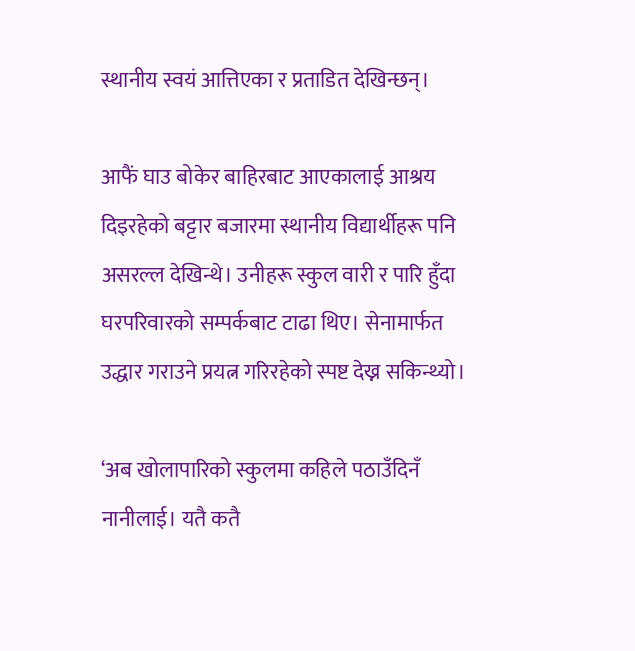स्थानीय स्वयं आत्तिएका र प्रताडित देखिन्छन्।

आफैं घाउ बोकेर बाहिरबाट आएकालाई आश्रय दिइरहेको बट्टार बजारमा स्थानीय विद्यार्थीहरू पनि असरल्ल देखिन्थे। उनीहरू स्कुल वारी र पारि हुँदा घरपरिवारको सम्पर्कबाट टाढा थिए। सेनामार्फत उद्धार गराउने प्रयत्न गरिरहेको स्पष्ट देख्न सकिन्थ्यो।

‘अब खोलापारिको स्कुलमा कहिले पठाउँदिनँ नानीलाई। यतै कतै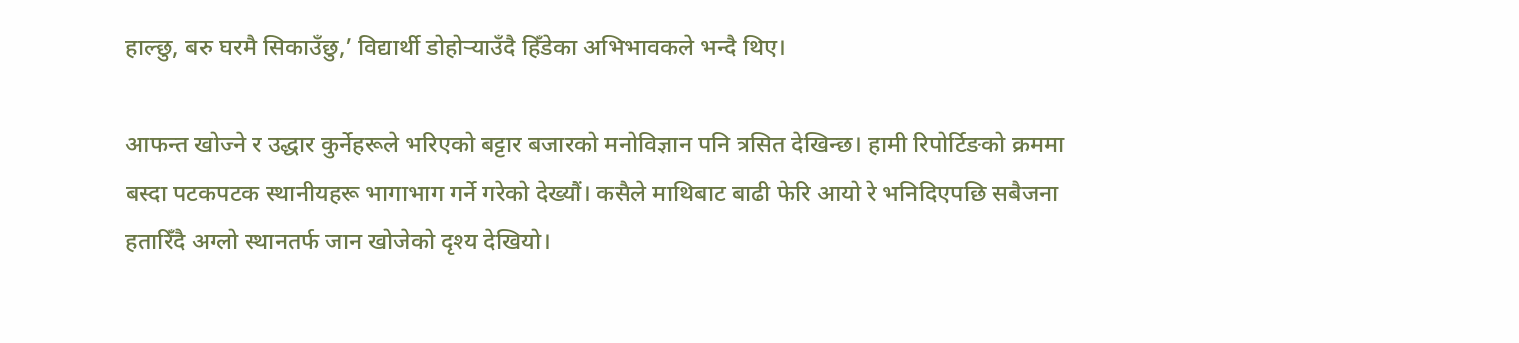हाल्छु, बरु घरमै सिकाउँछु,’ विद्यार्थी डोहोर्‍याउँदै हिँडेका अभिभावकले भन्दै थिए।

आफन्त खोज्ने र उद्धार कुर्नेहरूले भरिएको बट्टार बजारको मनोविज्ञान पनि त्रसित देखिन्छ। हामी रिपोर्टिङको क्रममा बस्दा पटकपटक स्थानीयहरू भागाभाग गर्ने गरेको देख्यौं। कसैले माथिबाट बाढी फेरि आयो रे भनिदिएपछि सबैजना हतारिँदै अग्लो स्थानतर्फ जान खोजेको दृश्य देखियो।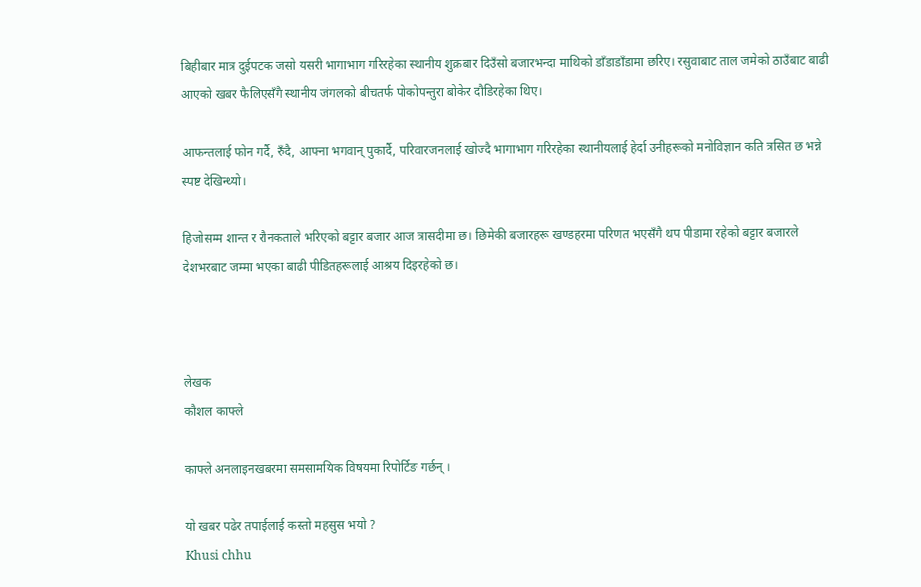बिहीबार मात्र दुईपटक जसो यसरी भागाभाग गरिरहेका स्थानीय शुक्रबार दिउँसो बजारभन्दा माथिको डाँडाडाँडामा छरिए। रसुवाबाट ताल जमेको ठाउँबाट बाढी आएको खबर फैलिएसँगै स्थानीय जंगलको बीचतर्फ पोकोपन्तुरा बोकेर दौडिरहेका थिए।

आफन्तलाई फोन गर्दै, रुँदै, आफ्ना भगवान् पुकार्दै, परिवारजनलाई खोज्दै भागाभाग गरिरहेका स्थानीयलाई हेर्दा उनीहरूको मनोविज्ञान कति त्रसित छ भन्ने स्पष्ट देखिन्थ्यो।

हिजोसम्म शान्त र रौनकताले भरिएको बट्टार बजार आज त्रासदीमा छ। छिमेकी बजारहरू खण्डहरमा परिणत भएसँगै थप पीडामा रहेको बट्टार बजारले देशभरबाट जम्मा भएका बाढी पीडितहरूलाई आश्रय दिइरहेको छ।



लेखक
कौशल काफ्ले

काफ्ले अनलाइनखबरमा समसामयिक विषयमा रिपोर्टिङ गर्छन् ।

यो खबर पढेर तपाईलाई कस्तो महसुस भयो ?
Khusi chhu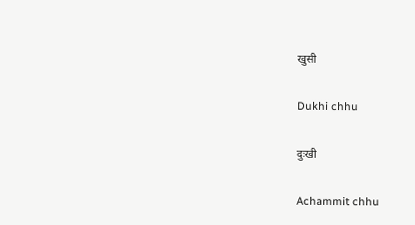खुसी

Dukhi chhu

दुःखी

Achammit chhu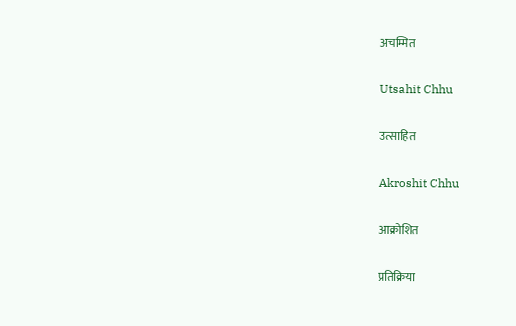अचम्मित

Utsahit Chhu

उत्साहित

Akroshit Chhu

आक्रोशित

प्रतिक्रिया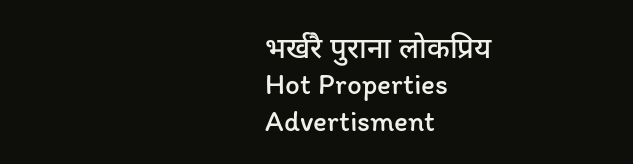भर्खरै पुराना लोकप्रिय
Hot Properties
Advertisment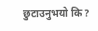छुटाउनुभयो कि ?